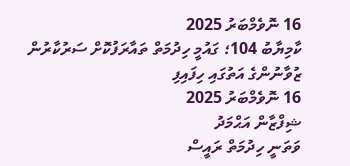16 ނޮވެމްބަރު 2025
ކާމިޔާބު 104؛ ގައުމީ ހިދުމަތް ތައާރަފުކޮށް ސަރުކާރުން ޒުވާނުންގެ އަތުގައި ހިފައިފި
16 ނޮވެމްބަރު 2025
ޝިފްޒާން އަޙްމަދު
ވަތަނީ ހިދުމަތް ރައީސް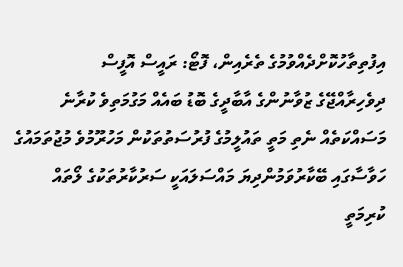އިފުތިތާހުކޮށްދެއްވުމުގެ ތެރެއިން، ފޮޓޯ: ރައީސް އޮފީސް
ދިވެހިރާއްޖޭގެ ޒުވާނުންގެ އާބާދީގެ ބޮޑު ބައެއް މަގުމަތިވެ ކުރާނެ މަސައްކަތެއް ނެތި މަތީ ތައުލީމުގެ ފުރުސަތުތަކުން މަހުރޫމުވެ މުޖުތަމައުގެ ހަވާސާގައި ބޭކާރުވަމުންދިޔަ މައްސަލައަކީ ސަރުކާރުތަކުގެ ލޯތައް ކުރިމަތީ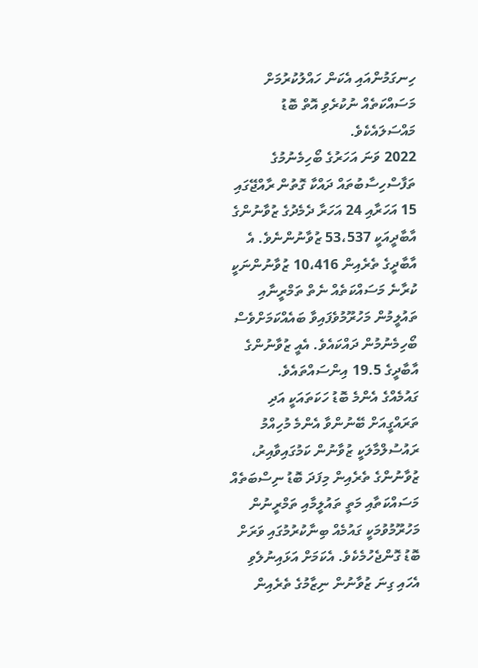ހިނގަމުންއައި އެކަން ހައްލުކުރުމަށް މަސައްކަތެއް ނުކުރެވި އޮތް ބޮޑު މައްސަލައެކެވެ.
2022 ވަނަ އަހަރުގެ ބޯހިމެނުމުގެ ތަފާސްހިސާބުތައް ދައްކާ ގޮތުން ރާއްޖޭގައި 15 އަހަރާއި 24 އަހަރާ ދެމެދުގެ ޒުވާނުންގެ އާބާދީއަކީ 53،537 ޒުވާނުންނެވެ. އެ އާބާދީގެ ތެރެއިން 10،416 ޒުވާނުންނަކީ ކުރާނެ މަސައްކަތެއް ނެތް ތަމްރީނާއި ތައުލީމުން މަހުރޫމުވެފައިވާ ބައެއްކަމަށްވެސް ބޯހިމެނުމުން ދައްކައެވެ. އެއީ ޒުވާނުންގެ އާބާދީގެ 19.5 އިންސައްތައެވެ.
ގައުމެއްގެ އެންމެ ބޮޑު ހަކަތައަކީ އަދި ތަރައްގީއަށް ބޭނުންވާ އެންމެ މުހިއްމު ރައުސުލްމާލަކީ ޒުވާނުން ކަމުގައިވާއިރު، ޒުވާނުންގެ ތެރެއިން މިފަދަ ބޮޑު ނިސްބަތެއް މަސައްކަތާއި މަތީ ތައުލީމާއި ތަމްރީނުން މަހުރޫމުވުމަކީ ގައުމެއް ބިނާކުރުމުގައި ވަރަށް ބޮޑު ގޮންޖެހުމެކެވެ. އެކަމަށް އަޅައިނުލެވި އެހައި ގިނަ ޒުވާނުން ނިޒާމުގެ ތެރެއިން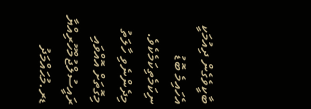ބާކީވެގެން ދިއުމަކީ އެހައިމެ ބޮޑު ނިކަމެތިކަމެކެވެ.
މިދެންނެވި ހާލަތު މިގޮތަށް އޮއްވައި ރައީސުލްޖުމްހޫރިއްޔާ ޑރ.މުޙައްމަދު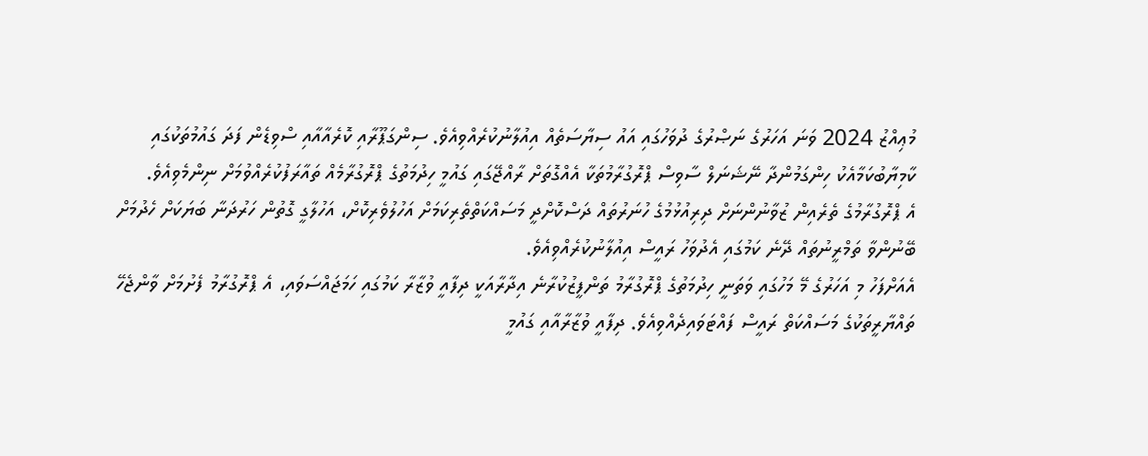މުޢިއްޒު 2024 ވަނަ އަހަރުގެ ނަޞްރުގެ ދުވަހުގައި އައު ސިޔާސަތެއް އިއުލާނުކުރެއްވިއެވެ. ސިންގަޕޫރާއި ކޮރެއާއާއި ސްވިޑެން ފަދަ ގައުމުތަކުގައި ކާމިޔާބުކަމާއެކު ހިންގަމުންދާ ނޭޝަނަލް ސާވިސް ޕްރޮގުރާމުތަކާ އެއްގޮތަށް ރާއްޖޭގައި ގައުމީ ހިދުމަތުގެ ޕްރޮގުރާމެއް ތައާރަފުކުރެއްވުމަށް ނިންމެވިއެވެ.
އެ ޕްރޮގުރާމުގެ ތެރެއިން ޒުވާނުންނަށް ދިރިއުޅުމުގެ ހުނަރުތައް ދަސްކޮށްދީ މަސައްކަތްތެރިކަމަށް އަހުލުވެރިކޮށް، އަހުލާގީ ގޮތުން ހަރުދަނާ ބަޔަކަށް ހެދުމަށް ބޭނުންވާ ތަމްރީނުތައް ދޭނެ ކަމުގައި އެދުވަހު ރައީސް އިއުލާނުކުރެއްވިއެވެ.
އެއަށްފަހު މި އަހަރުގެ މޭ މަހުގައި ވަތަނީ ހިދުމަތުގެ ޕްރޮގުރާމު ތަންފީޒުކުރާނެ އިދާރާއަކީ ދިފާއީ ވުޒާރާ ކަމުގައި ހަމަޖައްސަވައި، އެ ޕްރޮގުރާމު ފެށުމަށް ވާންޖެހޭ ތައްޔާރީތަކުގެ މަސައްކަތް ރައީސް ފައްޓަވައިދެއްވިއެވެ. ދިފާއީ ވުޒާރާއާއި ގައުމީ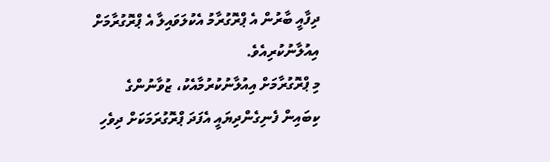ދިފާއީ ބާރުން އެ ޕްރޮގުރާމު އެކުލަވައިލާ އެ ޕްރޮގުރާމަށް އިއުލާނުކުރިއެވެ.
މި ޕްރޮގުރާމަށް އިއުލާނުކުރުމާއެކު، ޒުވާނުންގެ ކިބައިން ފެނިގެންދިޔައީ އެފަދަ ޕްރޮގުރަމަކަށް ދިވެހި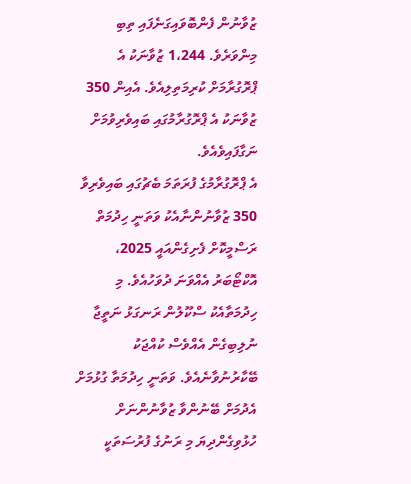ޒުވާނުން ފެންބޮވައިގަނެފައި ތިބި މިންވަރެވެ. 1،244 ޒުވާނަކު އެ ޕްރޮގުރާމަށް ކުރިމަތިލިއެވެ. އެއިން 350 ޒުވާނަކު އެ ޕްރޮގުރާމުގައި ބައިވެރިވުމަށް ނަގާފައިވެއެވެ.
އެ ޕްރޮގުރާމުގެ ފުރަތަމަ ބެޗުގައި ބައިވެރިވާ 350 ޒުވާނުންނާއެކު ވަތަނީ ހިދުމަތް ރަސްމީކޮށް ފެށިގެންއައީ 2025، އޮކްޓޯބަރު އެއްވަނަ ދުވަހުއެވެ. މި ހިދުމަތާއެކު ސްކޫލުން ރަނގަޅު ނަތީޖާ ނުލިބިގެން އެއްވެސް ކުއްޖަކު ބޭކާރުނުވާނެއެވެ. ވަތަނީ ހިދުމަތާ ގުޅުމަށް އެދުމަށް ބޭނުންވާ ޒުވާނުންނަށް ހުޅުވިގެންދިޔަ މި ރަނުގެ ފުރުސަތަކީ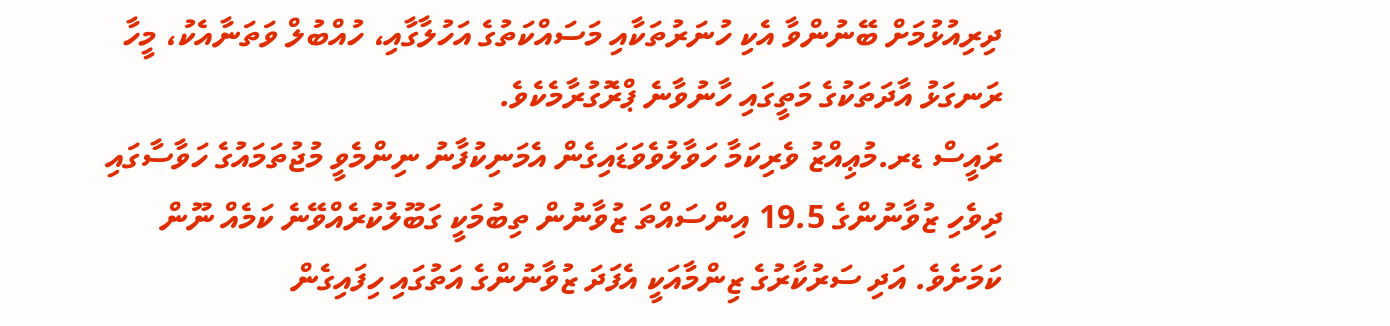ދިރިއުޅުމަށް ބޭނުންވާ އެކި ހުނަރުތަކާއި މަސައްކަތުގެ އަހުލާގާއި، ހުއްބުލް ވަތަނާއެކު، މީހާ ރަނގަޅު އާދަތަކުގެ މަތީގައި ހާނުވާނެ ޕްރޮގުރާމެކެވެ.
ރައީސް ޑރ.މުޢިއްޒު ވެރިކަމާ ހަވާލުވެވަޑައިގެން އެމަނިކުފާނު ނިންމެވީ މުޖުތަމައުގެ ހަވާސާގައި ދިވެހި ޒުވާނުންގެ 19.5 އިންސައްތަ ޒުވާނުން ތިބުމަކީ ގަބޫލުކުރެއްވޭނެ ކަމެއް ނޫން ކަމަށެވެ. އަދި ސަރުކާރުގެ ޒިންމާއަކީ އެފަދަ ޒުވާނުންގެ އަތުގައި ހިފައިގެން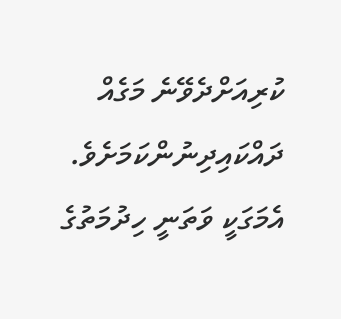ކުރިއަށްދެވޭނެ މަގެއް ދައްކައިދިނުންކަމަށެވެ. އެމަގަކީ ވަތަނީ ހިދުމަތުގެ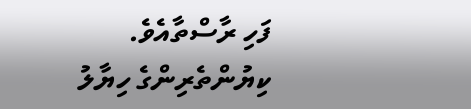ފަހި ރާސްތާއެވެ.
ކިޔުންތެރިންގެ ހިޔާލު